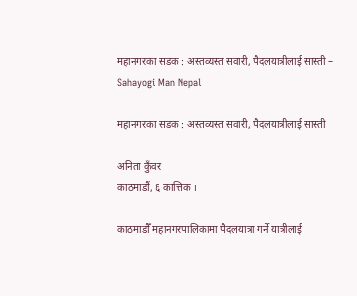महानगरका सडक : अस्तव्यस्त सवारी, पैदलयात्रीलाई सास्ती – Sahayogi Man Nepal

महानगरका सडक : अस्तव्यस्त सवारी, पैदलयात्रीलाई सास्ती

अनिता कुँवर
काठमाडौं, ६ कात्तिक ।

काठमाडौँ महानगरपालिकामा पैदलयात्रा गर्ने यात्रीलाई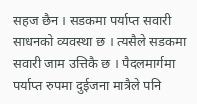सहज छैन । सडकमा पर्याप्त सवारी साधनको व्यवस्था छ । त्यसैले सडकमा सवारी जाम उत्तिकै छ । पैदलमार्गमा पर्याप्त रुपमा दुईजना मात्रैले पनि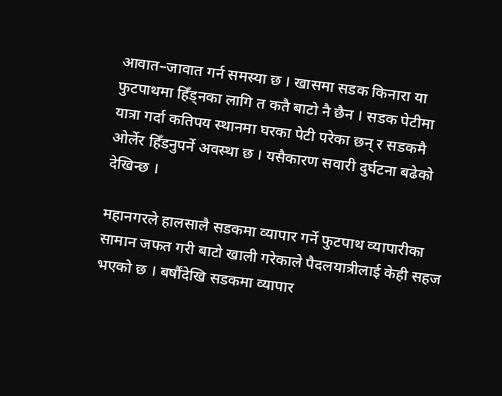आवात–जावात गर्न समस्या छ । खासमा सडक किनारा या फुटपाथमा हिँड्नका लागि त कतै बाटो नै छैन । सडक पेटीमा यात्रा गर्दा कतिपय स्थानमा घरका पेटी परेका छन् र सडकमै ओर्लेर हिँडनुपर्ने अवस्था छ । यसैकारण सवारी दुर्घटना बढेको देखिन्छ ।

महानगरले हालसालै सडकमा व्यापार गर्ने फुटपाथ व्यापारीका सामान जफत गरी बाटो खाली गरेकाले पैदलयात्रीलाई केही सहज भएको छ । बर्षौंदेखि सडकमा व्यापार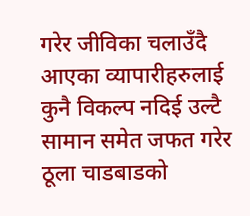गरेर जीविका चलाउँदै आएका व्यापारीहरुलाई कुनै विकल्प नदिई उल्टै सामान समेत जफत गरेर ठूला चाडबाडको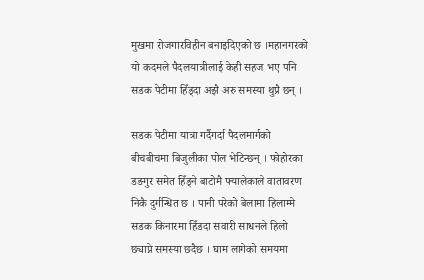मुखमा रोजगारविहीन बनाइदिएको छ ।महानगरको यो कदमले पैदलयात्रीलाई केही सहज भए पनि सडक पेटीमा हिँड्दा अझै अरु समस्या थुप्रै छन् ।

सडक पेटीमा यात्रा गर्दैगर्दा पैदलमार्गको बीचबीचमा बिजुलीका पोल भेटिन्छन् । फोहोरका डङगुर समेत हिँड्ने बाटोमै फ्यालेकाले वातावरण निकै दुर्गन्धित छ । पानी परेको बेलामा हिलाम्मे सडक किनारमा हिँडदा सवारी साधनले हिलो छ्याप्ने समस्या छदैछ । घाम लागेको समयमा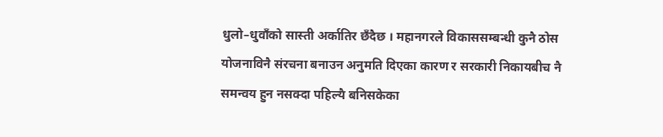धुलो–धुवाँको सास्ती अर्कातिर छँदैछ । महानगरले विकाससम्बन्धी कुनै ठोस योजनाविनै संरचना बनाउन अनुमति दिएका कारण र सरकारी निकायबीच नै समन्वय हुन नसक्दा पहिल्यै बनिसकेका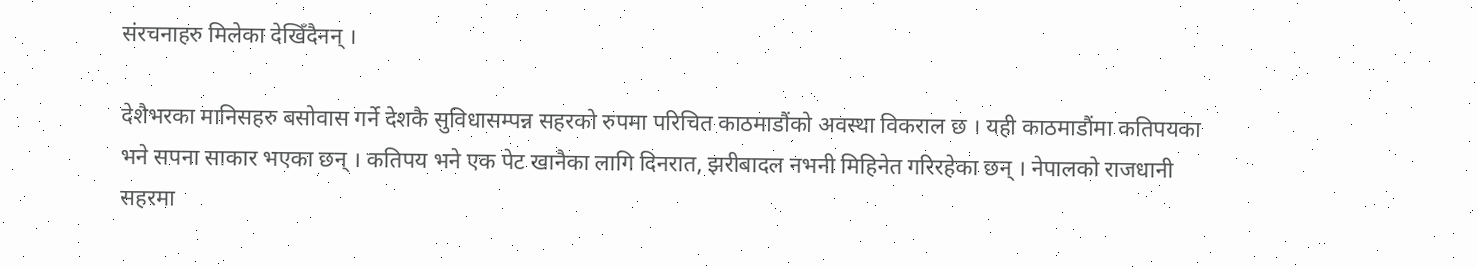संरचनाहरु मिलेका देखिँदैनन् ।

देशैभरका मानिसहरु बसोवास गर्ने देशकै सुविधासम्पन्न सहरको रुपमा परिचित काठमाडौंको अवस्था विकराल छ । यही काठमाडौंमा कतिपयका भने सपना साकार भएका छन् । कतिपय भने एक पेट खानैका लागि दिनरात, झरीबादल नभनी मिहिनेत गरिरहेका छन् । नेपालको राजधानी सहरमा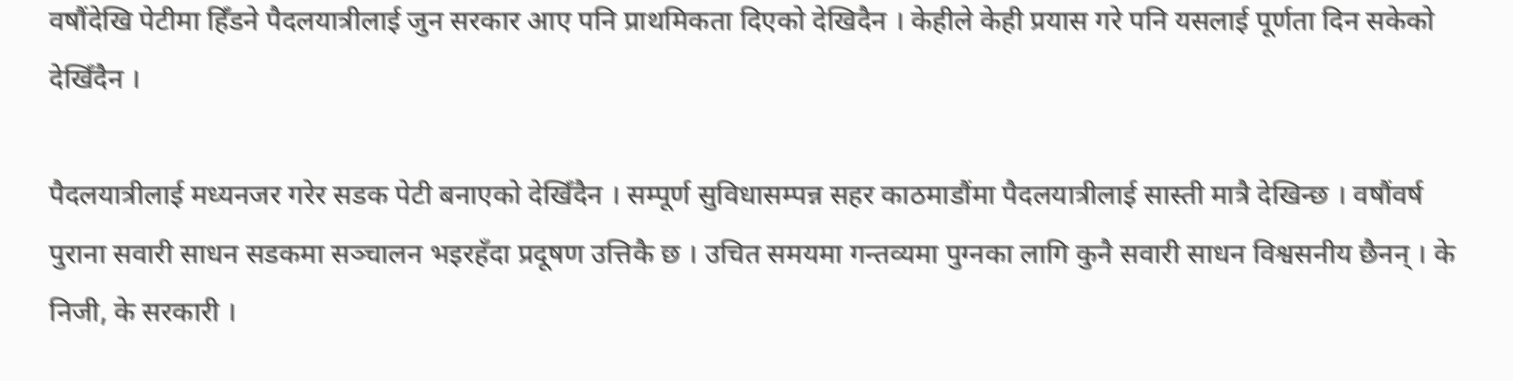वषौंदेखि पेटीमा हिँडने पैदलयात्रीलाई जुन सरकार आए पनि प्राथमिकता दिएको देखिदैन । केहीले केही प्रयास गरे पनि यसलाई पूर्णता दिन सकेको देखिँदैन ।

पैदलयात्रीलाई मध्यनजर गरेर सडक पेटी बनाएको देखिँदैन । सम्पूर्ण सुविधासम्पन्न सहर काठमाडौंमा पैदलयात्रीलाई सास्ती मात्रै देखिन्छ । वषौंवर्ष पुराना सवारी साधन सडकमा सञ्चालन भइरहँदा प्रदूषण उत्तिकै छ । उचित समयमा गन्तव्यमा पुग्नका लागि कुनै सवारी साधन विश्वसनीय छैनन् । के निजी, के सरकारी ।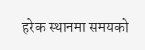हरेक स्थानमा समयको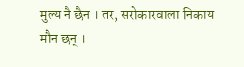मुल्य नै छैन । तर, सरोकारवाला निकाय मौन छन् ।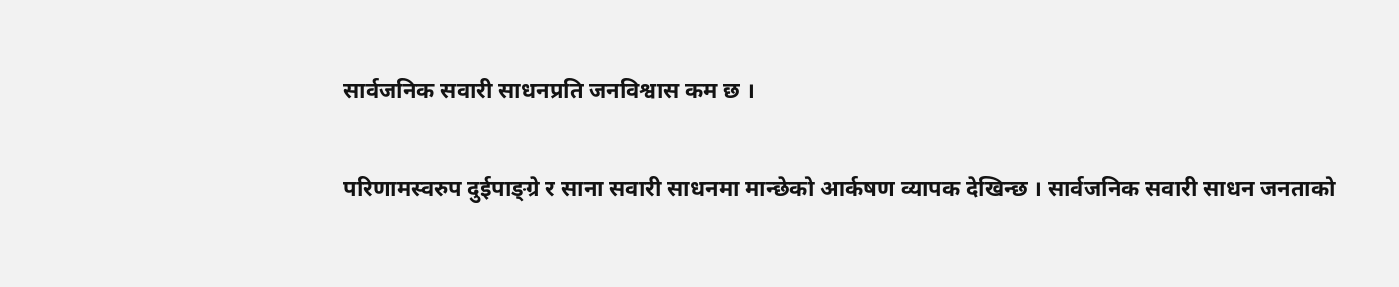सार्वजनिक सवारी साधनप्रति जनविश्वास कम छ ।

परिणामस्वरुप दुईपाङ्ग्रे र साना सवारी साधनमा मान्छेको आर्कषण व्यापक देखिन्छ । सार्वजनिक सवारी साधन जनताको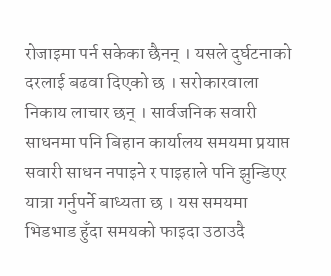रोजाइमा पर्न सकेका छैनन् । यसले दुर्घटनाको दरलाई बढवा दिएको छ । सरोकारवाला निकाय लाचार छन् । सार्वजनिक सवारी साधनमा पनि बिहान कार्यालय समयमा प्रयाप्त सवारी साधन नपाइने र पाइहाले पनि झुन्डिएर यात्रा गर्नुपर्ने बाध्यता छ । यस समयमा भिडभाड हुँदा समयको फाइदा उठाउदै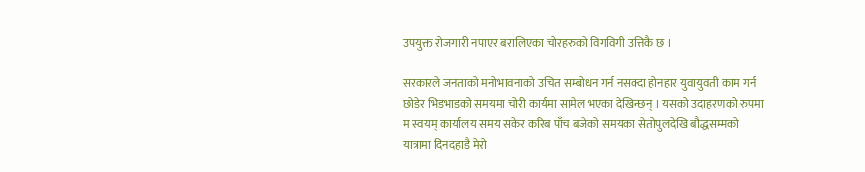उपयुक्त रोजगारी नपाएर बरालिएका चोरहरुको विगविगी उत्तिकै छ ।

सरकारले जनताको मनोभावनाको उचित सम्बोधन गर्न नसक्दा होनहार युवायुवती काम गर्न छोडेर भिडभाडको समयमा चोरी कार्यमा सामेल भएका देखिन्छन् । यसको उदाहरणको रुपमा म स्वयम् कार्यालय समय सकेर करिब पाँच बजेको समयका सेतोपुलदेखि बौद्धसम्मको यात्रामा दिनदहाडै मेरो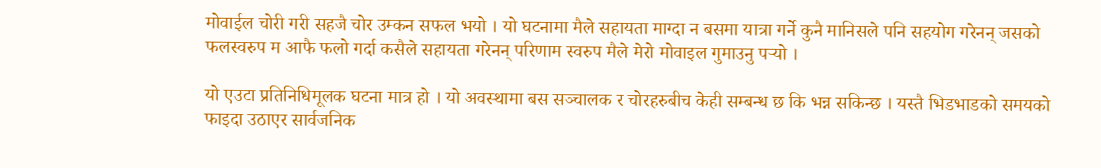मोवाईल चोरी गरी सहजै चोर उम्कन सफल भयो । यो घटनामा मैले सहायता माग्दा न बसमा यात्रा गर्ने कुनै मानिसले पनि सहयोग गरेनन् जसको फलस्वरुप म आफै फलो गर्दा कसैले सहायता गरेनन् परिणाम स्वरुप मैले मेरो मोवाइल गुमाउनु पर्‍यो ।

यो एउटा प्रतिनिधिमूलक घटना मात्र हो । यो अवस्थामा बस सञ्चालक र चोरहरुबीच केही सम्बन्ध छ कि भन्न सकिन्छ । यस्तै भिडभाडको समयको फाइदा उठाएर सार्वजनिक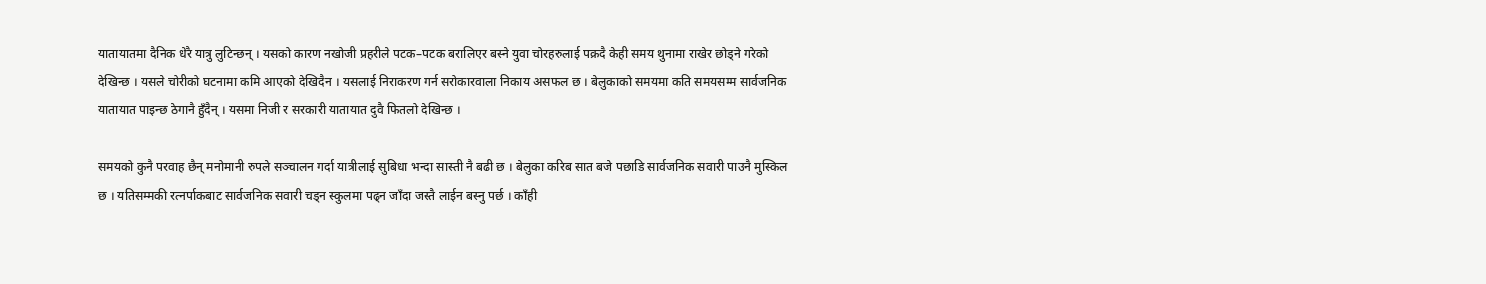यातायातमा दैनिक धेरै यात्रु लुटिन्छन् । यसको कारण नखोजी प्रहरीले पटक–पटक बरालिएर बस्ने युवा चोरहरुलाई पक्रदै केही समय थुनामा राखेर छोड्ने गरेको देखिन्छ । यसले चोरीको घटनामा कमि आएको देखिदैन । यसलाई निराकरण गर्न सरोकारवाला निकाय असफल छ । बेलुकाको समयमा कति समयसम्म सार्वजनिक यातायात पाइन्छ ठेगानै हुँदैन् । यसमा निजी र सरकारी यातायात दुवै फितलो देखिन्छ ।

समयको कुनै परवाह छैन् मनोमानी रुपले सञ्चालन गर्दा यात्रीलाई सुबिधा भन्दा सास्ती नै बढी छ । बेलुका करिब सात बजे पछाडि सार्वजनिक सवारी पाउनै मुस्किल छ । यतिसम्मकी रत्नर्पाकबाट सार्वजनिक सवारी चड्न स्कुलमा पढ्न जाँदा जस्तै लाईन बस्नु पर्छ । काँही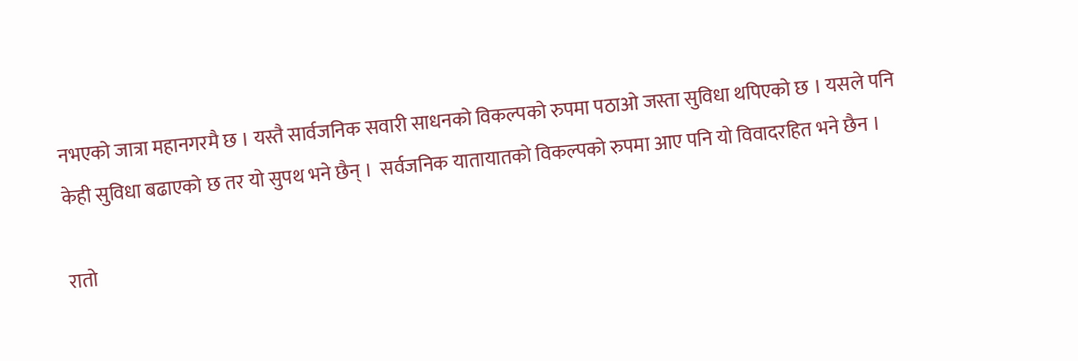नभएको जात्रा महानगरमै छ । यस्तै सार्वजनिक सवारी साधनको विकल्पको रुपमा पठाओ जस्ता सुविधा थपिएको छ । यसले पनि केही सुविधा बढाएको छ तर यो सुपथ भने छैन् ।  सर्वजनिक यातायातको विकल्पको रुपमा आए पनि यो विवादरहित भने छैन ।

रातो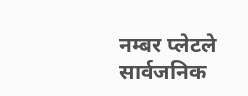नम्बर प्लेटले सार्वजनिक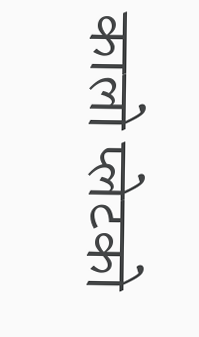कालो प्लेटको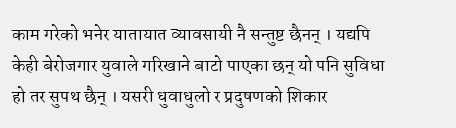काम गरेको भनेर यातायात व्यावसायी नै सन्तुष्ट छैनन् । यद्यपि केही बेरोजगार युवाले गरिखाने बाटो पाएका छन् यो पनि सुविधा हो तर सुपथ छैन् । यसरी धुवाधुलो र प्रदुषणको शिकार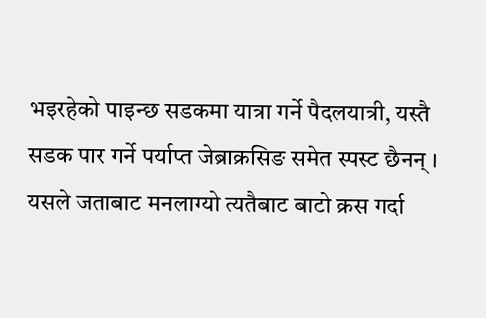भइरहेको पाइन्छ सडकमा यात्रा गर्ने पैदलयात्री, यस्तै सडक पार गर्ने पर्याप्त जेब्राक्रसिङ समेत स्पस्ट छैनन् । यसले जताबाट मनलाग्यो त्यतैबाट बाटो क्रस गर्दा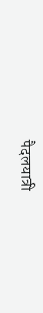पैदलयात्री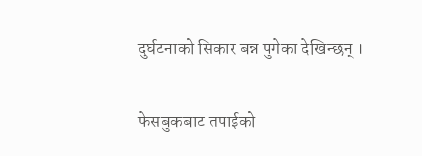दुर्घटनाको सिकार बन्न पुगेका देखिन्छन् ।

फेसबुकबाट तपाईको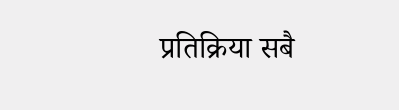प्रतिक्रिया सबै